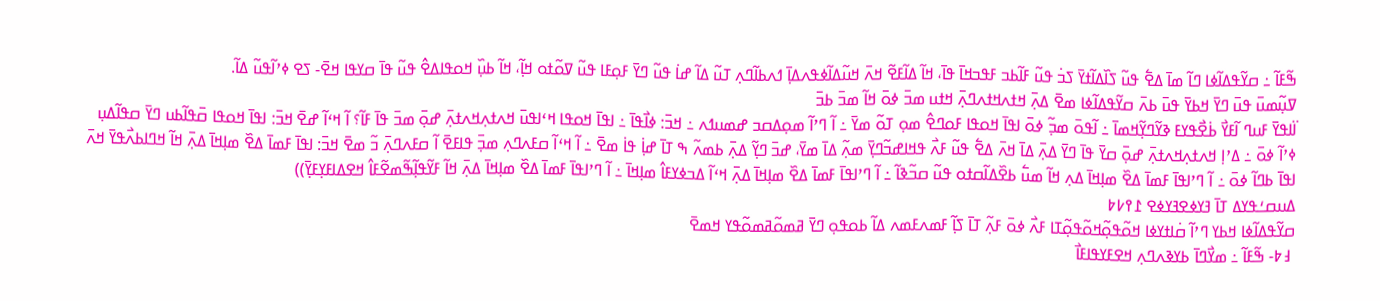ߒ߬ߓߊ߬ ߸ ߛߌ߬ߟߡߊ߬ߦߊ ߣߊ߬ ߘߊ߫ ߡߐ߱ ߟߎ߬ ߖߊ߰ߡߊ߬ߙߌ߫ ߖߏ߭ ߟߎ߬ ߓߊ߬ߕߏ ߓߟߏߞߊ߫ ߟߊ߫، ߞߊ߬ ߡߊ߬ߓߐ߬ ߞߍ߫ ߞߎ߬ߡߊ߬ߦߟߍߡߊ߲߫ ߗߍߕߊ߬ߣߍ߲ ߠߎ߬ ߡߊ߬ ߝߊ߭ ߟߎ߬ ߣߌ߫ ߓߋ߲ߓߊ ߟߎ߬ ߜߋ߬ߙߋ ߞߊ߲߬، ߞߊ߬ ߕߎ߲߰ ߞߋߟߊߡߐ߮ ߟߎ߬ ߟߊ߫ ߛߌߟߊ ߞߐ߫- ߖߐ ߦߴߊ߬ߟߎ߬ ߡߊ߬.
ߜߎ߲߬ߘߎ߫ ߟߎ߫ ߣߌ߫ ߞߕߌ߫ ߟߎ߫ ߕߍ߫ ߛߌ߬ߟߡߊ߬ߦߊ ߘߐ߫ ߡߍ߲߫ ߞߙߍߞߙߍߣߍ߲߫ ߞߙߎ ߘߏ߫ ߦߋ߫ ߞߊ߬ ߘߏ߫ ߕߏ߫
ߊ߳ߊߟߌ߫ ߓߎߣ ߊ߬ߓߌ߯ ߕ߭ߐ߯ߟߌߓ ߢߌ߬ߣߌ߲߬ߞߘߊ߫ ߸ ߊ߬ߟߋ߫ ߘߏ߲߬ ߦߋ߫ ߊߟߊ߫ ߞߋߟߊ ߓߋߣߐ߮ ߘߋ߲ ߠߋ߬ ߘߌ߫ ߸ ߊ߬ ߣߴߊ߬ ߘߋ߲ߡߛߏ ߝߘߎߗߍ ߸ ߞߏ߫: ߦߊ߯ߟߊ߫ ߸ ߊߟߊ߫ ߞߋߟߊ ߞߵߊߟߎ߫ ߞߍߙߍ߲ߞߍߙߍ߲߫ ߝߋ߲߫ ߘߏ߫ ߟߊ߫ ߓߊ߬؟ ߊ߬ ߞߵߊ߬ ߝߐ߫ ߞߏ߫: ߊߟߊ߫ ߞߋߟߊ ߛ߫ߟߊ߬ߕߎ ߣߌ߫ ߛߟߊ߬ߡߎ߲ ߦߴߊ߬ ߦߋ߫ ߸ ߡߴߊ߲ ߞߍߙߍ߲ߞߍߙߍ߲߫ ߝߋ߲߫ ߛߌ߫ ߟߊ߫ ߣߌ߫ ߡߍ߲߫ ߡߊ߫ ߞߍ߫ ߡߐ߱ ߟߎ߬ ߓߍ߯ ߟߞߊߝߏ߬ߣߌ߲߫ ߘߍ߲߬ ߡߊ߫ ߘߌ߫، ߝߏ߫ ߣߌ߲߬ ߡߍ߲߫ ߕߘߍ߬ ߒ ߠߊ߫ ߝߊ߲߭ ߟߊ߭ ߘߐ߫ ߸ ߊ߬ ߞߵߊ߬ ߛߓߍߣߍ߲ ߘߏ߲߫ ߟߊߓߐ߫ ߊ߬ ߛߓߍߣߍ߲߫ ߏ߬ ߘߐ߫ ߞߏ߫: ߊߟߊ߫ ߓߘߊ߫ ߡߐ߰ ߘߊ߲ߞߊ߫ ߡߍ߲߫ ߞߊ߬ ߞߣߊߕߍ߯ߟߌ߫ ߞߍ߫ ߊߟߊ߫ ߕߣߊ߬ ߦߋ߫ ߸ ߊ߬ ߣߴߊߟߊ߫ ߓߘߊ߫ ߡߐ߰ ߘߊ߲ߞߊ߫ ߡߍ߲ ߞߊ߬ ߘߎ߱ ߕߐ߰ߡߊ߬ߛߙߋ ߟߎ߬ ߛߏ߬ߢߊ߬ ߸ ߊ߬ ߣߴߊߟߊ߫ ߓߘߊ߫ ߡߐ߰ ߘߊ߲ߞߊ߫ ߡߍ߲߫ ߞߵߊ߬ ߡߏߦߌߓߊ߮ ߘߊ߲ߞߊ߫ ߸ ߊ߬ ߣߴߊߟߊ߫ ߓߘߊ߫ ߡߐ߰ ߘߊ߲ߞߊ߫ ߡߍ߲߫ ߞߊ߬ ߓߌ߬ߟߊ߲߬ߒ߬ߘߐ߬ߓߊ߮ ߞߐߡߊߓߌ߲ߓߌ߲߫))
ߡߎߛߑߟߌߡ ߠߊ߫ ߔߌߦߐߔߌߦߐ ߁߉߇߈
ߛߌ߬ߟߡߊ߬ߦߊ ߞߕߌ ߣߴߊ߬ ߛ߭ߊߙߌߦߊ ߞߋ߬ߟߋ߲߬ߞߋ߬ߟߋ߲߬ߠߊ ߓߍ߯ ߦߋ߫ ߓߍ߲߬ ߠߊ߫ ߖߊ߲߬ ߓߘߍߓߘߍ ߡߊ߬ ߕߋߟߋ߲ ߣߌ߫ ߥߘߋ߬ߥߘߋ߬ߟߌ ߞߘߐ߫
 ߃߈- ߒ߬ߓߊ߬ ߸ ߘߌ߯ߣߊ߫ ߕߌߢߍߣߍ߲ ߞߐߓߌߟߊߓߊ߯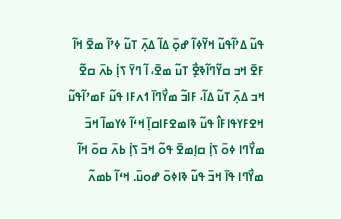ߟߎ߬ ߡߴߊ߬ߟߎ߬ ߞߌ߬ߦߊ߬ ߝߋ߲߫ ߡߊ߬ ߡߍ߲߫ ߠߎ߬ ߦߴߊ߬ ߘߐ߫ ߞߊ߬ ߓߐ߫ ߞߏ ߛߌ߬ߣߊ߬ߢߐ߲߯ ߠߎ߬ ߘߐ߫، ߊ߬ ߣߌ߫ ߖߊ߲߭ ߕߍ߫ ߛߐ߬ ߞߏ ߡߍ߲߫ ߠߎ߬ ߡߊ߬، ߓߊߏ߬ ߘߌ߯ߣߊ߫ ߗߍߓߊ ߟߎ߬ ߓߘߴߊ߬ߟߎ߬ ߞߐߓߌߟߊߓߊ߮ ߟߎ߬ ߢߊߘߐߓߊߛߊ߲߫ ߞߵߊ߬ ߦߌߘߊ߬ ߞߏ߫ ߘߌ߯ߣߊ ߦߋ߫ ߖߊ߲߭ ߛߊ߲ߘߐ߫ ߟߋ߬ ߞߏ߫ ߖߊ߲߭ ߕߍ߫ ߛߋ߫ ߞߊ߬ ߘߌ߯ߣߊ ߟߊ߫ ߞߏ߫ ߟߎ߬ ߢߊߦߋ߫ ߝߋߎ߫. ߞߵߊ߬ ߕߘߍ߬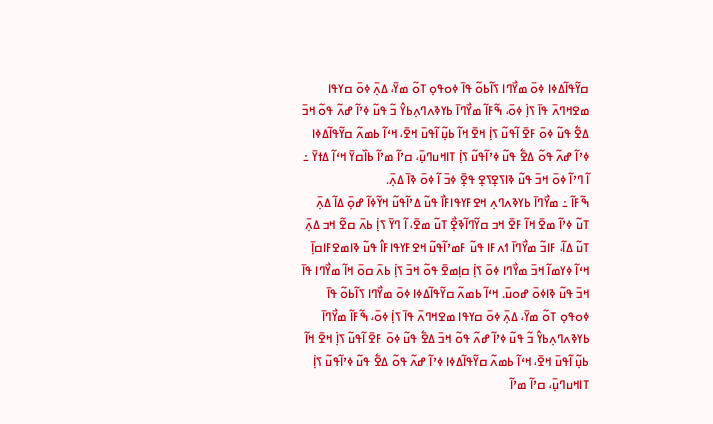ߛߌ߬ߟߊ߬ߡߦߊ ߦߋ߫ ߘߌ߯ߣߊ ߖߊ߬ߕߋ߬ ߟߊ߫ ߦߋߟߋ߲ ߠߋ߬ ߘߌ߫، ߡߍ߲߫ ߦߋ߫ ߛߌߟߊ ߘߐߞߣߍ߫ ߟߊ߫ ߖߊ߲߭ ߦߋ߫، ߒ߬ߓߊ߬ ߘߌ߯ߣߊ߫ ߕߌߢߍߣߍ߲ߕߌ߮ ߏ߬ ߟߎ߬ ߦߴߊ߬ ߝߍ߬ ߟߋ߬ ߞߏ߫ ߡߐ߱ ߟߎ߬ ߦߋ߫ ߓߐ߫ ߊ߬ߟߎ߬ ߖߊ߲߭ ߞߐ߫ ߞߊ߬ ߕߎ߲߬ ߊ߬ߟߎ߫ ߞߐ߫، ߞߵߊ߬ ߕߘߍ߬ ߛߌ߬ߟߊ߬ߡߦߊ ߦߴߊ߬ ߝߍ߬ ߟߋ߬ ߡߐ߱ ߟߎ߬ ߦߴߊ߬ߟߎ߬ ߖߊ߲߭ ߠߊߞߎߣߎ߲߫، ߛߴߊ߬ ߘߴߊ߬ ߕߊ߰ߛߌ߫ ߞߵߊ߬ ߡߙߌ߫ ߸ ߊ߬ ߣߴߊ߬ ߦߋ߫ ߞߏ߫ ߟߎ߬ ߢߊߖߐ߲ߖߐ߲ ߟߐ߲߫ ߦߏ߫ ߊ߬ ߦߋ߫ ߢߊ߫ ߡߍ߲߫.
ߒ߬ߓߊ߬ ߸ ߘߌ߯ߣߊ߫ ߕߌߢߍߣߍ߲ ߞߐߓߌߟߊߓߊ߯ ߟߎ߬ ߡߴߊ߬ߟߎ߬ ߞߌ߬ߦߊ߬ ߝߋ߲߫ ߡߊ߬ ߡߍ߲߫ ߠߎ߬ ߦߴߊ߬ ߘߐ߫ ߞߊ߬ ߓߐ߫ ߞߏ ߛߌ߬ߣߊ߬ߢߐ߲߯ ߠߎ߬ ߘߐ߫، ߊ߬ ߣߌ߫ ߖߊ߲߭ ߕߍ߫ ߛߐ߬ ߞߏ ߡߍ߲߫ ߠߎ߬ ߡߊ߬، ߓߊߏ߬ ߘߌ߯ߣߊ߫ ߗߍߓߊ ߟߎ߬ ߓߘߴߊ߬ߟߎ߬ ߞߐߓߌߟߊߓߊ߮ ߟߎ߬ ߢߊߘߐߓߊߛߊ߲߫ ߞߵߊ߬ ߦߌߘߊ߬ ߞߏ߫ ߘߌ߯ߣߊ ߦߋ߫ ߖߊ߲߭ ߛߊ߲ߘߐ߫ ߟߋ߬ ߞߏ߫ ߖߊ߲߭ ߕߍ߫ ߛߋ߫ ߞߊ߬ ߘߌ߯ߣߊ ߟߊ߫ ߞߏ߫ ߟߎ߬ ߢߊߦߋ߫ ߝߋߎ߫. ߞߵߊ߬ ߕߘߍ߬ ߛߌ߬ߟߊ߬ߡߦߊ ߦߋ߫ ߘߌ߯ߣߊ ߖߊ߬ߕߋ߬ ߟߊ߫ ߦߋߟߋ߲ ߠߋ߬ ߘߌ߫، ߡߍ߲߫ ߦߋ߫ ߛߌߟߊ ߘߐߞߣߍ߫ ߟߊ߫ ߖߊ߲߭ ߦߋ߫، ߒ߬ߓߊ߬ ߘߌ߯ߣߊ߫ ߕߌߢߍߣߍ߲ߕߌ߮ ߏ߬ ߟߎ߬ ߦߴߊ߬ ߝߍ߬ ߟߋ߬ ߞߏ߫ ߡߐ߱ ߟߎ߬ ߦߋ߫ ߓߐ߫ ߊ߬ߟߎ߬ ߖߊ߲߭ ߞߐ߫ ߞߊ߬ ߕߎ߲߬ ߊ߬ߟߎ߫ ߞߐ߫، ߞߵߊ߬ ߕߘߍ߬ ߛߌ߬ߟߊ߬ߡߦߊ ߦߴߊ߬ ߝߍ߬ ߟߋ߬ ߡߐ߱ ߟߎ߬ ߦߴߊ߬ߟߎ߬ ߖߊ߲߭ ߠߊߞߎߣߎ߲߫، ߛߴߊ߬ ߘߴߊ߬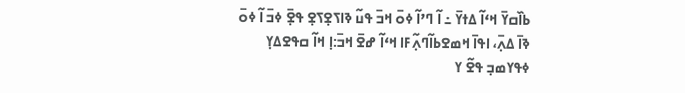ߕߊ߰ߛߌ߫ ߞߵߊ߬ ߡߙߌ߫ ߸ ߊ߬ ߣߴߊ߬ ߦߋ߫ ߞߏ߫ ߟߎ߬ ߢߊߖߐ߲ߖߐ߲ ߟߐ߲߫ ߦߏ߫ ߊ߬ ߦߋ߫ ߢߊ߫ ߡߍ߲߫، ߊߟߊ߫ ߞߘߐߕߊ߬ߣߍ߲߬ߓߊ ߞߵߊ߬ ߝߐ߫ ߞߏ߫:ߊ߲ ߞߊ߬ ߛߟߐߡߌ߲ ߦߟߌߘߏ߲ ߟߐ߬ ߌ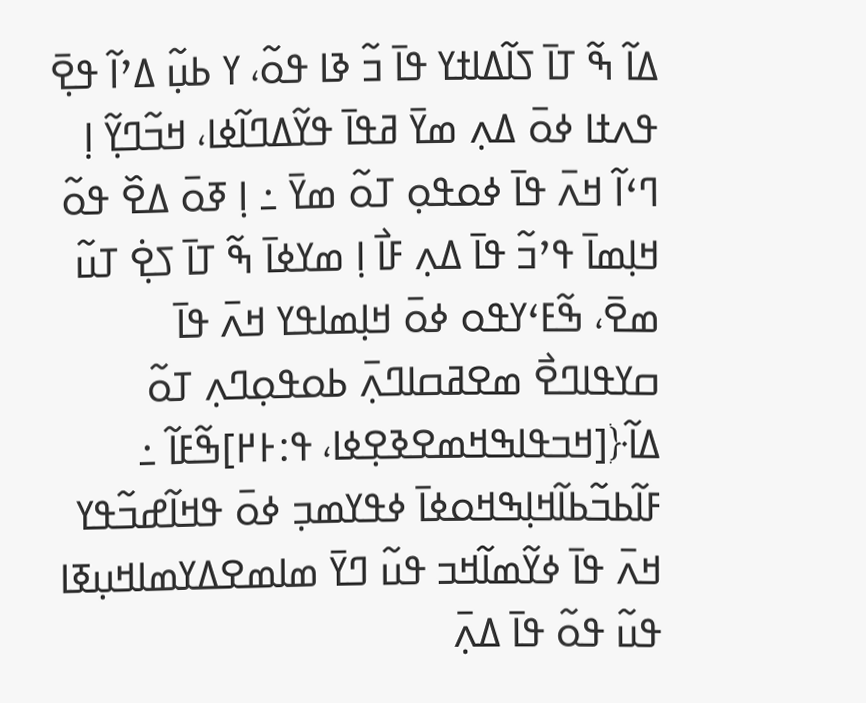ߡߊ߬ ߒ߬ ߠߊ߫ ߖߊ߬ߡߊߙߌ ߟߊ߫ ߏ߬ ߢߊ ߟߋ߬، ߌ ߕߎ߲߬ ߡߴߊ߬ ߟߐ߲߫ ߟߍߙߊ ߦߋ߫ ߡߍ߲ ߘߌ߫ ߥߟߊ߫ ߟߌ߬ߡߣߊ߬ߦߊ، ߞߏ߬ߣߌ߲߬ ߊ߲ ߣߵߊ߬ ߞߍ߫ ߟߊ߫ ߦߋߟߋ߲ ߠߋ߬ ߘߌ߫ ߸ ߊ߲ ߧߋ߫ ߡߐ߰ ߟߋ߬ ߞߊ߲ߘߊ߫ ߟߴߏ߬ ߟߊ߫ ߡߍ߲ ߓߊ߯ ߊ߲ ߘߌߦߊ߫ ߒ߬ ߠߊ߫ ߖߐ߲߭ ߠߎ߬ ߘߐ߫، ߒ߬ߓߵߌߟߋ ߦߋ߫ ߞߊ߲ߘߊߟߌ ߞߍ߫ ߟߊ߫ ߛߌߟߊߣߐ߯ ߘߐߥߛߊߣߍ߲߫ ߕߋߟߋ߲ߣߍ߲ ߠߋ߬ ߡߊ߬﴿[ߞߏߟߊߒߞߘߐߢߐ߲ߦߊ، ߟ:߅߂]ߒ߬ߓߊ߬ ߸ ߓߊ߬ߕߏ߬ߕߊ߬ߞߊ߲ߒߞߋߦߊ߫ ߦߟߌߘߏ߲ ߦߋ߫ ߟߞߊ߬ߝߏ߬ߟߌ ߞߍ߫ ߟߊ߫ ߦߌ߬ߘߊ߬ߞߏ ߟߎ߬ ߣߌ߫ ߘߊߘߐߡߌߘߊߞߎ߲ߧߊ ߟߎ߬ ߟߋ߬ ߟߊ߫ ߡߍ߲߫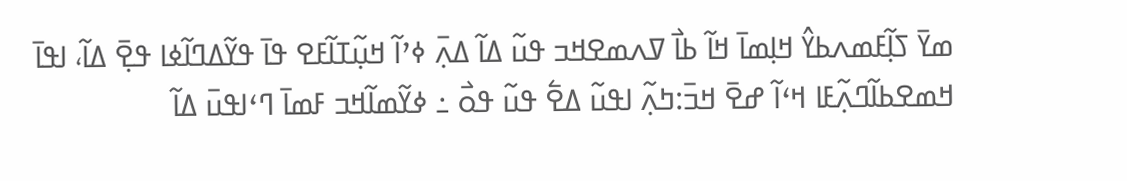ߘߌ߫ ߖߊ߲߬ߓߘߍߕߌ߮ ߞߊ߲ߘߊ߫ ߞߊ߬ ߕߊ߯ ߜߍߘߐߞߏ ߟߎ߬ ߡߊ߬ ߡߍ߲߫ ߦߴߊ߬ ߞߎ߲߬ߠߊ߬ߓߐ ߟߊ߫ ߟߌ߬ߡߣߊ߬ߦߊ ߟߐ߲߫ ߡߊ߬، ߊߟߊ߫ ߞߘߐߕߊ߬ߣߍ߲߬ߓߊ ߞߵߊ߬ ߝߐ߫ ߞߏ߫:ߤߍ߲߬ ߊߟߎ߬ ߡߐ߱ ߟߎ߬ ߟߋ߯ ߸ ߦߌ߬ߘߊ߬ߞߏ ߓߘߊ߫ ߣߵߊߟߎ߫ ߡߊ߬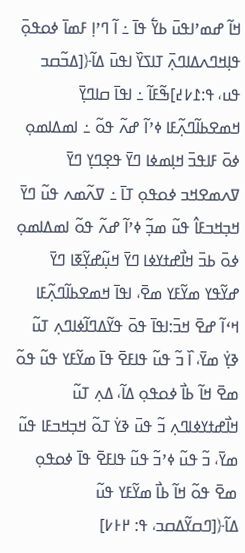ߞߊ߬ ߝߘߴߊߟߎ߫ ߕߌ߱ ߟߊ߫ ߸ ߊ߬ ߣߴߊ߲ ߓߘߊ߫ ߦߋߟߋ߲߫ ߟߊ߲ߞߣߍߡߊߣߍ߲߫ ߠߊߖߌ߰ ߊߟߎ߫ ߡߊ߬﴿[ߡߏ߬ߛߏ ߟߎ، ߟ:߁߇߄]ߒ߬ߓߊ߬ ߸ ߊߟߊ߫ ߛߊߣߌ߲߫ ߞߘߐߕߊ߬ߣߍ߲߬ߓߊ ߦߴߊ߬ ߝߍ߬ ߟߋ߬ ߸ ߊߘߡߊߘߋ߲ ߦߋ߫ ߓߊߟߏ߫ ߞߊ߲ߘߦߊ ߣߌ߫ ߟߐ߲ߣߌ߲ ߣߌ߫ ߜߍߘߐߞߏ ߦߋߟߋ߲ ߠߊ߫ ߸ ߜߍ߬ߘߍ ߟߎ߬ ߣߌ߫ ߞߏ߲ߞߏߓߊ߮ ߟߎ߬ ߘߏ߲߬ ߦߴߊ߬ ߝߍ߬ ߟߋ߬ ߊߘߡߊߘߋ߲ ߦߋ߫ ߕߏ߫ ߞߊ߯ߝߙߌߦߊ ߣߌ߫ ߞߎ߲߬ߝߌ߲߬ߧߊ ߣߌ߫ ߝߌ߬ߟߌ ߘߌ߬ߓߌ ߘߐ߫، ߊߟߊ߫ ߞߘߐߕߊ߬ߣߍ߲߬ߓߊ ߞߵߊ߬ ߝߐ߫ ߞߏ߫:ߊߟߊ߫ ߟߋ߫ ߟߌ߬ߡߣߊ߬ߦߊߣߍ߲ ߠߎ߬ ߢߌ߲߭ ߘߌ߫، ߊ߰ ߏ߬ ߟߎ߬ ߟߊߓߐ߫ ߟߊ߫ ߘߌ߬ߓߌ ߟߎ߬ ߟߋ߬ ߘߐ߫ ߞߊ߬ ߕߊ߯ ߦߋߟߋ߲ ߡߊ߬، ߡߍ߲ ߠߎ߬ ߞߊ߯ߝߙߌߦߊߣߍ߲ ߏ߬ ߟߎ߫ ߢߌ߭ ߠߋ߬ ߞߏ߲ߞߏߓߊ ߟߎ߬ ߘߌ߫، ߏ߬ ߟߎ߬ ߦߴߏ߬ ߟߎ߬ ߟߊߓߐ߫ ߟߊ߫ ߦߋߟߋ߲ ߘߐ߫ ߟߋ߬ ߞߊ߬ ߕߊ߯ ߘߌ߬ߓߌ ߟߎ߬ ߡߊ߬﴿[ߣߛߌ߬ߡߛߏ، ߟ: ߂߅߇]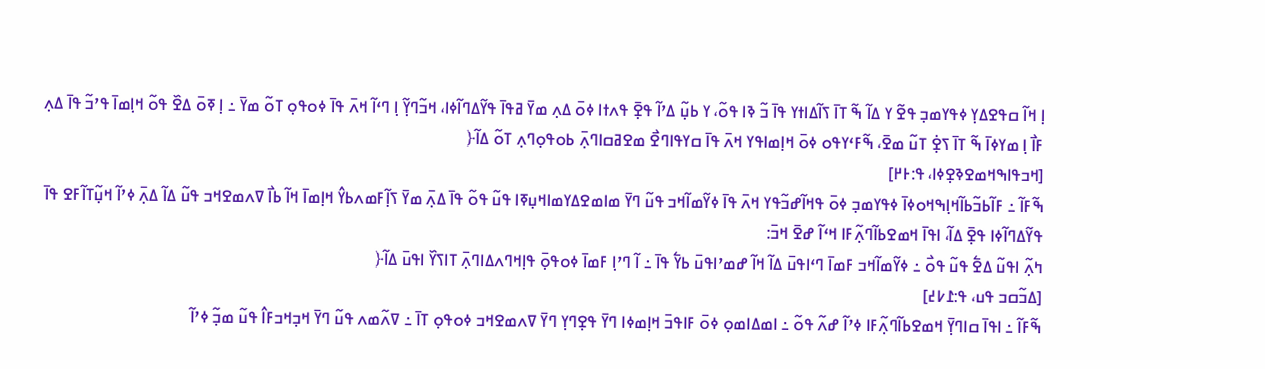ߊ߲ ߞߊ߬ ߛߟߐߡߌ߲ ߦߟߌߘߏ߲ ߟߐ߬ ߌ ߡߊ߬ ߒ߬ ߠߊ߫ ߖߊ߬ߡߊߙߌ ߟߊ߫ ߏ߬ ߢߊ ߟߋ߬، ߌ ߕߎ߲߬ ߡߴߊ߬ ߟߐ߲߫ ߟߍߙߊ ߦߋ߫ ߡߍ߲ ߘߌ߫ ߥߟߊ߫ ߟߌ߬ߡߣߊ߬ߦߊ، ߞߏ߬ߣߌ߲߬ ߊ߲ ߣߵߊ߬ ߞߍ߫ ߟߊ߫ ߦߋߟߋ߲ ߠߋ߬ ߘߌ߫ ߸ ߊ߲ ߧߋ߫ ߡߐ߰ ߟߋ߬ ߞߊ߲ߘߊ߫ ߟߴߏ߬ ߟߊ߫ ߡߍ߲ ߓߊ߯ ߊ߲ ߘߌߦߊ߫ ߒ߬ ߠߊ߫ ߖߐ߲߭ ߠߎ߬ ߘߐ߫، ߒ߬ߓߵߌߟߋ ߦߋ߫ ߞߊ߲ߘߊߟߌ ߞߍ߫ ߟߊ߫ ߛߌߟߊߣߐ߯ ߘߐߥߛߊߣߍ߲߫ ߕߋߟߋ߲ߣߍ߲ ߠߋ߬ ߡߊ߬﴿
[ߞߏߟߊߒߞߘߐߢߐ߲ߦߊ، ߟ:߅߂]
ߒ߬ߓߊ߬ ߸ ߓߊ߬ߕߏ߬ߕߊ߬ߞߊ߲ߒߞߋߦߊ߫ ߦߟߌߘߏ߲ ߦߋ߫ ߟߞߊ߬ߝߏ߬ߟߌ ߞߍ߫ ߟߊ߫ ߦߌ߬ߘߊ߬ߞߏ ߟߎ߬ ߣߌ߫ ߘߊߘߐߡߌߘߊߞߎ߲ߧߊ ߟߎ߬ ߟߋ߬ ߟߊ߫ ߡߍ߲߫ ߘߌ߫ ߖߊ߲߬ߓߘߍߕߌ߮ ߞߊ߲ߘߊ߫ ߞߊ߬ ߕߊ߯ ߜߍߘߐߞߏ ߟߎ߬ ߡߊ߬ ߡߍ߲߫ ߦߴߊ߬ ߞߎ߲߬ߠߊ߬ߓߐ ߟߊ߫ ߟߌ߬ߡߣߊ߬ߦߊ ߟߐ߲߫ ߡߊ߬، ߊߟߊ߫ ߞߘߐߕߊ߬ߣߍ߲߬ߓߊ ߞߵߊ߬ ߝߐ߫ ߞߏ߫:
ߤߍ߲߬ ߊߟߎ߬ ߡߐ߱ ߟߎ߬ ߟߋ߯ ߸ ߦߌ߬ߘߊ߬ߞߏ ߓߘߊ߫ ߣߵߊߟߎ߫ ߡߊ߬ ߞߊ߬ ߝߘߴߊߟߎ߫ ߕߌ߱ ߟߊ߫ ߸ ߊ߬ ߣߴߊ߲ ߓߘߊ߫ ߦߋߟߋ߲߫ ߟߊ߲ߞߣߍߡߊߣߍ߲߫ ߠߊߖߌ߰ ߊߟߎ߫ ߡߊ߬﴿
[ߡߏ߬ߛߏ ߟߎ، ߟ:߁߇߄]
ߒ߬ߓߊ߬ ߸ ߊߟߊ߫ ߛߊߣߌ߲߫ ߞߘߐߕߊ߬ߣߍ߲߬ߓߊ ߦߴߊ߬ ߝߍ߬ ߟߋ߬ ߸ ߊߘߡߊߘߋ߲ ߦߋ߫ ߓߊߟߏ߫ ߞߊ߲ߘߦߊ ߣߌ߫ ߟߐ߲ߣߌ߲ ߣߌ߫ ߜߍߘߐߞߏ ߦߋߟߋ߲ ߠߊ߫ ߸ ߜߍ߬ߘߍ ߟߎ߬ ߣߌ߫ ߞߏ߲ߞߏߓߊ߮ ߟߎ߬ ߘߏ߲߬ ߦߴߊ߬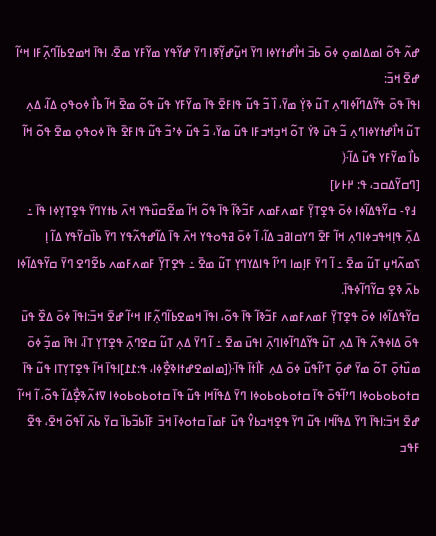ߝߍ߬ ߟߋ߬ ߊߘߡߊߘߋ߲ ߦߋ߫ ߕߏ߫ ߞߊ߯ߝߙߌߦߊ ߣߌ߫ ߞߎ߲߬ߝߌ߲߬ߧߊ ߣߌ߫ ߝߌ߬ߟߌ ߘߌ߬ߓߌ ߘߐ߫، ߊߟߊ߫ ߞߘߐߕߊ߬ߣߍ߲߬ߓߊ ߞߵߊ߬ ߝߐ߫ ߞߏ߫:
ߊߟߊ߫ ߟߋ߫ ߟߌ߬ߡߣߊ߬ߦߊߣߍ߲ ߠߎ߬ ߢߌ߲߭ ߘߌ߫، ߊ߰ ߏ߬ ߟߎ߬ ߟߊߓߐ߫ ߟߊ߫ ߘߌ߬ߓߌ ߟߎ߬ ߟߋ߬ ߘߐ߫ ߞߊ߬ ߕߊ߯ ߦߋߟߋ߲ ߡߊ߬، ߡߍ߲ ߠߎ߬ ߞߊ߯ߝߙߌߦߊߣߍ߲ ߏ߬ ߟߎ߫ ߢߌ߭ ߠߋ߬ ߞߏ߲ߞߏߓߊ ߟߎ߬ ߘߌ߫، ߏ߬ ߟߎ߬ ߦߴߏ߬ ߟߎ߬ ߟߊߓߐ߫ ߟߊ߫ ߦߋߟߋ߲ ߘߐ߫ ߟߋ߬ ߞߊ߬ ߕߊ߯ ߘߌ߬ߓߌ ߟߎ߬ ߡߊ߬﴿
[ߣߛߌ߬ߡߛߏ، ߟ: ߂߅߇]
 ߃߉- ߛߌ߬ߟߡߊ߬ߦߊ ߦߋ߫ ߟߐ߲ߠߌ߲߫ ߓߘߍߓߘߍ ߓߏ߬ߢߊ߬ ߟߊ߫ ߟߋ߬ ߞߊ߬ ߘߐ߬ߛߎ߰ߟߌ ߞߍ߫ ߕߙߌߣߌ߫ ߟߐ߲ߠߌ߲ߦߊ ߟߊ߫ ߸ ߡߍ߲߫ ߟߊ߲ߞߟߏߦߊߣߍ߲ ߞߊ߬ ߓߐ߫ ߣߌߛߊߥߏ ߡߊ߬، ߊ߬ ߦߋ߫ ߥߟߋߟߌ ߞߍ߫ ߟߊ߫ ߡߊ߬ߝߟߍ߬ߟߌ ߣߌ߫ ߕߊ߰ߛߌ߬ߟߌ ߡߊ߬ ߊ߲ ߖߘߍ߬ߞߎ߲ ߠߎ߬ ߘߐ߫ ߸ ߊ߬ ߣߌ߫ ߓߊ߲ߘߊ ߣߴߊ߬ ߟߊߡߌߣߌ߲ ߠߎ߬ ߘߐ߫ ߸ ߟߐ߲ߠߌ߲߫ ߓߘߍߓߘߍ ߕߐ߬ߣߐ ߣߌ߫ ߛߌ߬ߟߡߊ߬ߦߊ ߕߍ߫ ߢߐ߲ ߛߌ߬ߣߊ߬ߦߟߊ߫.
ߛߌ߬ߟߡߊ߬ߦߊ ߦߋ߫ ߟߐ߲ߠߌ߲߫ ߓߘߍߓߘߍ ߓߏ߬ߢߊ߬ ߟߊ߫ ߟߋ߬، ߊߟߊ߫ ߞߘߐߕߊ߬ߣߍ߲߬ߓߊ ߞߵߊ߬ ߝߐ߫ ߞߏ߫:ߊߟߊ߫ ߦߋ߫ ߡߐ߰ ߟߎ߫ ߟߋ߫ ߡߊߦߟߍ߬ ߟߊ߫ ߡߍ߲ ߠߎ߬ ߟߌ߬ߡߣߊ߬ߦߊߣߍ߲߫ ߊߟߎ߫ ߘߐ߫ ߸ ߊ߬ ߣߌ߫ ߡߍ߲ ߠߎ߬ ߛߐߣߍ߲߫ ߟߐ߲ߠߌ߲ ߠߊ߫، ߊߟߊ߫ ߘߏ߲߬ ߦߋ߫ ߘߎ߰ߙߋ߲߫ ߠߋ߬ ߘߌ߫ ߝߋ߲߫ ߠߴߊ߬ߟߎ߬ ߦߋ߫ ߡߍ߲ ߓߊ߯ߙߊ߫ ߟߊ߫﴿[ߘߊߘߐߝߙߊߢߐ߲߯ߦߊ، ߟ:߁߁]ߊߟߊ߫ ߞߊ߬ ߟߐ߲ߠߌ߲ߠߊ ߟߎ߬ ߟߊ߫ ߛߙߋߕߋߕߋߦߊ ߣߴߊ߬ߟߋ߫ ߟߊ߫ ߛߙߋߕߋߕߋߦߊ ߣߌ߫ ߡߟߊ߬ߞߊ ߟߎ߬ ߟߊ߫ ߛߙߋߕߋߕߋߦߊ ߜߙߍ߬ߢߐ߲߯ߡߊ߬ ߟߋ߬، ߊ߬ ߞߵߊ߬ ߝߐ߫ ߞߏ߫:ߊߟߊ߫ ߣߌ߫ ߡߟߊ߬ߞߊ ߟߎ߬ ߣߌ߫ ߟߐ߲ߞߏߕߌ߮ ߟߎ߬ ߓߘߊ߫ ߛߙߋߦߊ߫ ߞߏ߫ ߓߊ߬ߕߏ߬ߕߊ߫ ߛߌ߫ ߕߍ߫ ߊ߬ߟߋ߬ ߞߐ߫، ߟߐ߬ ߓߟߏ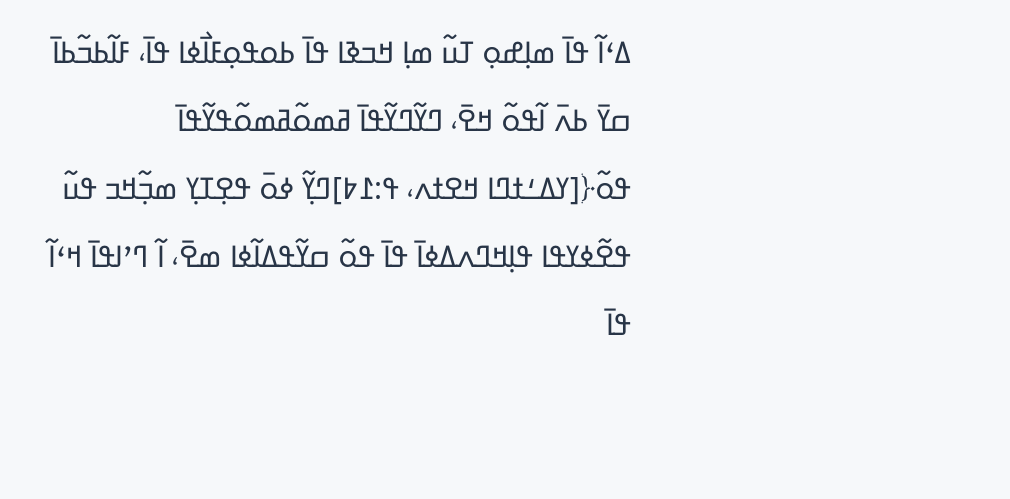ߡߵߊ߬ ߟߊ߫ ߘߊ߲ߝߋ߲ ߠߎ߬ ߘߊ߲ ߞߏߢߊ ߟߊ߫ ߕߋߟߋ߲ߓߊ߯ߦߊ ߟߊ߫، ߓߊ߬ߕߏ߬ߕߊ߫ ߛߌ߫ ߕߍ߫ ߊ߬ߟߋ߬ ߞߐ߫، ߣߌ߬ߣߌ߬ߟߊ߫ ߥߘߋ߬ߥߘߋ߬ߟߌ߬ߟߊ߫ ߟߋ߬﴿[ߌߡߑߙߣߊ ߞߐߙߍ، ߟ:߁߈]ߣߌ߲߬ ߦߋ߫ ߟߐ߲ߠߌ߲ ߘߏ߲߬ߞߏ ߟߎ߬ ߟߐ߬ߦߌߟߊ ߟߊ߲ߞߣߍߡߦߊ߫ ߟߊ߫ ߟߋ߬ ߛߌ߬ߟߡߊ߬ߦߊ ߘߐ߫، ߊ߬ ߣߴߊߟߊ߫ ߞߵߊ߬ ߟߊ߫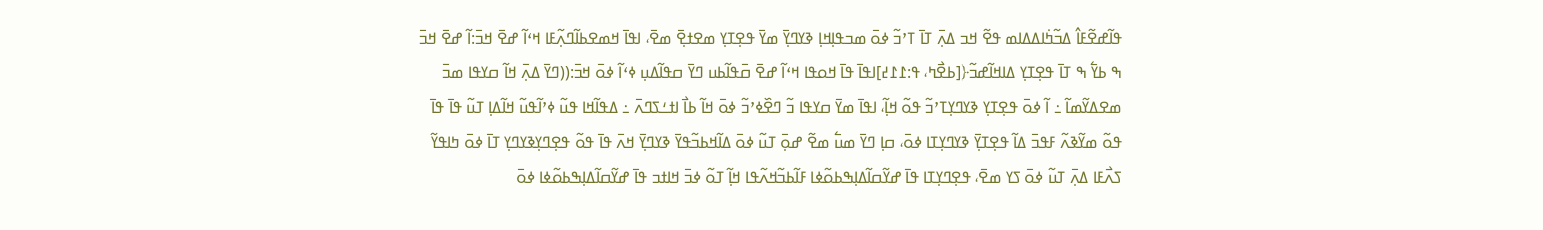ߟߊ߬ߝߐ߬ߓߊ߮ ߡߏ߬ߤ߭ߊߡߡߊߘ ߟߐ߬ ߞߏ ߡߍ߲߫ ߠߊ߫ ߠߴߏ߬ ߦߋ߫ ߘߏߟߊ߲ߞߊ߲ ߢߌߣߌ߲߫ ߘߌ߫ ߟߐ߲ߠߌ߲ ߘߐߙߐ߲߫ ߘߐ߫، ߊߟߊ߫ ߞߘߐߕߊ߬ߣߍ߲߬ߓߊ ߞߵߊ߬ ߝߐ߫ ߞߏ߫:ߊ߬ ߝߐ߫ ߞߏ߫ ߒ ߕߌ߱ ߒ ߠߊ߫ ߟߐ߲ߠߌ߲ ߡߊߞߊ߬ߝߏ߬﴿[ߕߐ߯ߤ، ߟ:߁߁߄]ߊߟߊ߫ ߟߊ߫ ߞߋߟߊ ߞߵߊ߬ ߝߐ߫ ߛ߫ߟߊ߬ߕߎ ߣߌ߫ ߛߟߊ߬ߡߎ߲ ߦߵߊ߬ ߦߋ߫ ߞߏ߫:((ߣߌ߫ ߡߍ߲߫ ߞߊ߬ ߛߌߟߊ ߘߏ߫ ߘߐߡߌ߬ߘߊ߬ ߸ ߊ߬ ߦߋ߫ ߟߐ߲ߠߌ߲ ߢߌߣߌ߲ߠߴߏ߬ ߟߋ߬ ߞߊ߲߬، ߊߟߊ߫ ߘߌ߫ ߛߌߟߊ ߏ߬ ߣߐ߰ߦߴߏ߬ ߦߋ߫ ߞߊ߬ ߕߊ߯ ߊߙߑߖߣߍ߫ ߸ ߡߟߊ߬ߞߊ ߟߎ߬ ߦߴߊ߬ߟߎ߬ ߞߊ߬ߡߊ߲ ߠߎ߬ ߟߊ߫ ߟߊ߫ ߟߋ߬ ߘߌ߬ߢߍ߬ ߓߟߏ߫ ߡߊ߬ ߟߐ߲ߠߌ߲߫ ߢߌߣߌ߲ߠߊ ߦߋ߫، ߛߊ߲ ߣߌ߫ ߘߎ߱ ߘߐ߬ ߝߋ߲߫ ߠߎ߬ ߦߋ߫ ߡߊ߬ߞߕߏ߬ߟߌ߫ ߢߌߣߌ߲߫ ߞߍ߫ ߟߊ߫ ߟߋ߬ ߟߐ߲ߣߌ߲ߢߌߣߌ߲ ߠߊ߫ ߦߋ߫ ߤߊߟߌ߬ ߖߍ߯ߓߊ ߡߍ߲߫ ߠߎ߬ ߦߋ߫ ߖߌ ߘߐ߫، ߟߐ߲ߣߌ߲ߠߊ ߟߊ߫ ߝߌ߬ߛߊ߬ߡߊ߲ߒߕߋ߬ߦߊ ߓߊ߬ߕߏ߬ߞߍ߬ߟߊ ߞߊ߲߬ ߠߋ߬ ߦߏ߫ ߞߊߙߏ ߟߊ߫ ߝߌ߬ߛߊ߬ߡߊ߲ߒߕߋ߬ߦߊ ߦߋ߫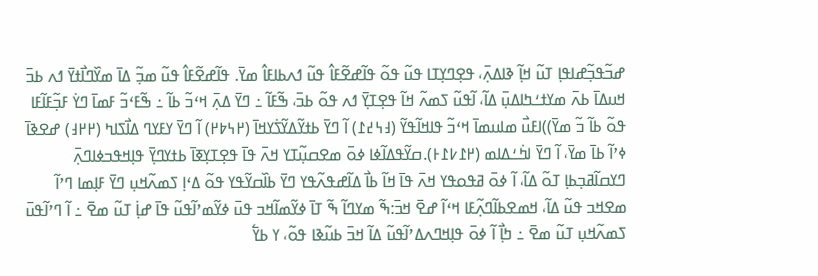ߝߏ߬ߟߏ߲߬ߝߊߟߊ߲ ߠߎ߬ ߞߊ߲߬ ߢߊߡߍ߲߫، ߟߐ߲ߣߌ߲ߠߊ ߟߎ߬ ߟߋ߬ ߟߊ߬ߝߐ߬ߓߊ߮ ߟߎ߬ ߗߍߕߊߓߊ߮ ߘߌ߫. ߟߊ߬ߝߐ߬ߓߊ߮ ߟߎ߬ ߘߏ߲߬ ߡߊ߫ ߘߌ߰ߣߊ߯ߙߌ߫ ߗߍ ߕߏ߫ ߞߎߡߊ߫ ߕߍ߫ ߘߌߙߑߤߊߡߎ߲߫ ߡߊ߬، ߊ߬ߟߎ߬ ߖߘߍ߬ ߞߊ߬ ߟߐ߲ߠߌ߲߫ ߗߍ ߟߋ߬ ߕߏ߫، ߒ߬ߓߊ߬ ߸ ߣߌ߫ ߡߍ߲߫ ߞߵߏ߬ ߕߊ߬ ߸ ߒ߬ߓߵߏ߬ ߓߘߊ߫ ߣߌ߭ ߓߏ߲߬ߓߊ߬ߓߊ ߟߋ߬ ߕߊ߬ ߏ߬ ߘߌ߫))ߊߓߎ߯ ߘߊߎߘߊ߫ ߞߵߏ߬ ߟߊߞߊ߬ߟߌ߬ (߃߆߄߁) ߊ߬ ߣߌ߫ ߕߙߌ߬ߡߌ߬ߖ߭ߌߞߊ߫ (߂߆߈߂) ߊ߬ ߣߌ߫ ߌߓߌߣ ߡߊ߯ߖߊߤ (߂߂߃) ߝߐߢߊ߫ ߦߴߊ߬ ߕߊ߫ ߘߌ߫، ߊ߬ ߣߌ߫ ߊߤ߭ߑߡߊߘ (߂߁߇߁߅).ߛߌ߬ߟߡߊ߬ߦߊ ߦߋ߫ ߘߐߛߎ߲߬ߠߌ ߞߍ߫ ߟߊ߫ ߟߐ߲ߠߌ߲ߧߊ߫ ߕߙߌߣߌ߲߫ ߟߊ߲ߞߟߏߦߊߣߍ߲߫ ߣߌߛߊ߬ߥߏ߲ߕߊ߲ ߠߋ߬ ߡߊ߬، ߊ߬ ߦߋ߫ ߥߟߋߟߌ ߞߍ߫ ߟߊ߫ ߞߊ߬ ߕߊ߯ ߡߊ߬ߝߟߍ߬ߟߌ ߣߌ߫ ߕߊ߰ߛߌ߬ߟߌ ߟߋ߬ ߡߵߊ߲ ߖߘߍ߬ߞߎ߲ ߣߌ߫ ߓߊ߲ߘߊ ߣߴߊ߬ ߘߐߞߏ ߟߎ߬ ߡߊ߬، ߞߘߐߕߊ߬ߣߍ߲߬ߓߊ ߞߵߊ߬ ߝߐ߫ ߞߏ߫:ߒ߬ ߘߌߣߊ߬ ߒ߬ ߠߊ߫ ߦߌ߬ߘߊ߬ߞߏ ߟߎ߫ ߦߌ߬ߘߴߊ߬ߟߎ߬ ߟߊ߫ ߝߊ߲߭ ߠߎ߬ ߘߐ߫ ߸ ߊ߬ ߣߴߊ߬ߟߎ߫ ߖߘߍ߬ߞߎ߲ ߠߎ߬ ߘߐ߫ ߸ ߤߊ߲߯ ߊ߬ ߦߋ߫ ߟߊ߲ߞߣߍߡߴߊ߬ߟߎ߬ ߡߊ߬ ߞߏ߫ ߕߎ߬ߢߊ ߟߋ߬، ߌ ߕߌ߱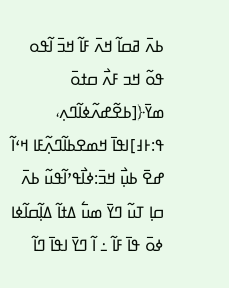ߕߍ߫ ߥߛߊ߬ ߞߍ߫ ߓߊ߬ ߞߏ߫ ߊ߬ߟߋ ߟߋ߬ ߞߏ ߓߍ߯ ߛߙߋ߫ ߘߌ߫﴿[ߕߐ߬ߝߍ߬ߦߊ߬ߣߍ߲، ߟ:߅߃]ߊߟߊ߫ ߞߘߐߕߊ߬ߣߍ߲߬ߓߊ ߞߵߊ߬ ߝߐ߫ ߕߎ߲߯ ߞߏ߫:ߦߊ߯ߟߴߊ߬ߟߎ߬ ߕߍ߫ ߛߊ߲ ߠߎ߬ ߣߌ߫ ߘߎ߱ ߡߙߊ߬ ߡߊ߲߬ߛߊ߬ߦߊ ߦߋ߫ ߟߊ߫ ߓߊ߬ ߸ ߊ߬ ߣߌ߫ ߊߟߊ߫ ߣߊ߬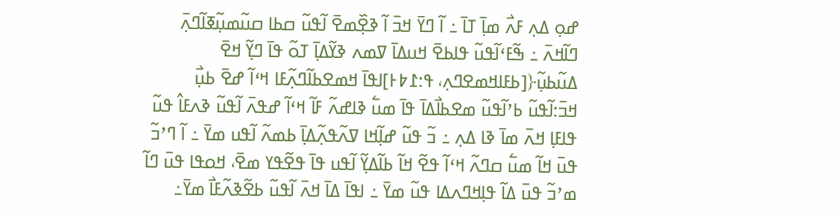ߝߋ߲ ߡߍ߲ ߓߍ߯ ߘߊ߲߫ ߠߊ߫ ߸ ߊ߬ ߣߌ߫ ߞߏ߫ ߊ߬ ߢߐ߲߰ߘߐ߫ ߊ߬ߟߎ߬ ߛߕߊ ߛߎ߬ߘߎ߲߬ߧߊ߬ߣߍ߲߫ ߣߊ߬ߞߍ߫ ߸ ߒ߬ߓߵߊ߬ߟߎ߬ ߟߊߕߐ߫ ߞߎߡߊ߫ ߜߘߍ ߢߌ߬ߡߊ߲߫ ߠߋ߬ ߟߊ߫ ߣߌ߲߬ ߞߐ߫ ߡߎ߬ߕߎ߲߬﴿[ߕߓߊߞߘߐߣߍ߲، ߟ:߁߈߅]ߊߟߊ߫ ߞߘߐߕߊ߬ߣߍ߲߬ߓߊ ߞߵߊ߬ ߝߐ߫ ߕߎ߲߯ ߞߏ߫:ߊ߬ߟߎ߬ ߕߴߊ߬ߟߎ߬ ߘߐߕߊ߯ߡߊ߫ ߟߊ߫ ߘߎ߱ ߢߊߝߍ߬ ߓߊ߬ ߞߵߊ߬ ߝߟߍ߫ ߊ߬ߟߎ߬ ߢߍߓߊ߮ ߟߎ߬ ߟߊߓߊ߲ ߞߍ߫ ߘߊ߫ ߢߊ ߡߍ߲ ߸ ߏ߬ ߟߎ߬ ߝߊ߲߬ߞߊ ߜߍ߬ߟߍ߲߬ߡߊ߲߫ ߕߘߍ߬ ߊ߬ߟߎ ߘߌ߫ ߸ ߊ߬ ߣߴߏ߬ ߟߎ߫ ߞߊ߬ ߘߎ߱ ߛߣߍ߬ ߞߵߊ߬ ߟߐ߬ ߞߊ߬ ߕߊ߬ߡߌ߲߬ ߊ߬ߟߎ ߟߊ߫ ߟߐ߬ߟߌ ߘߐ߫، ߞߋߟߊ ߟߎ߫ ߣߊ߬ ߘߴߏ߬ ߟߎ߫ ߡߊ߬ ߟߊ߲ߞߣߍߡߊ ߟߎ߬ ߘߌ߫ ߸ ߊߟߊ߫ ߡߊ߫ ߞߍ߫ ߊ߬ߟߎ߬ ߕߐ߬ߢߍ߬ߓߊ߯ ߘߌ߫߸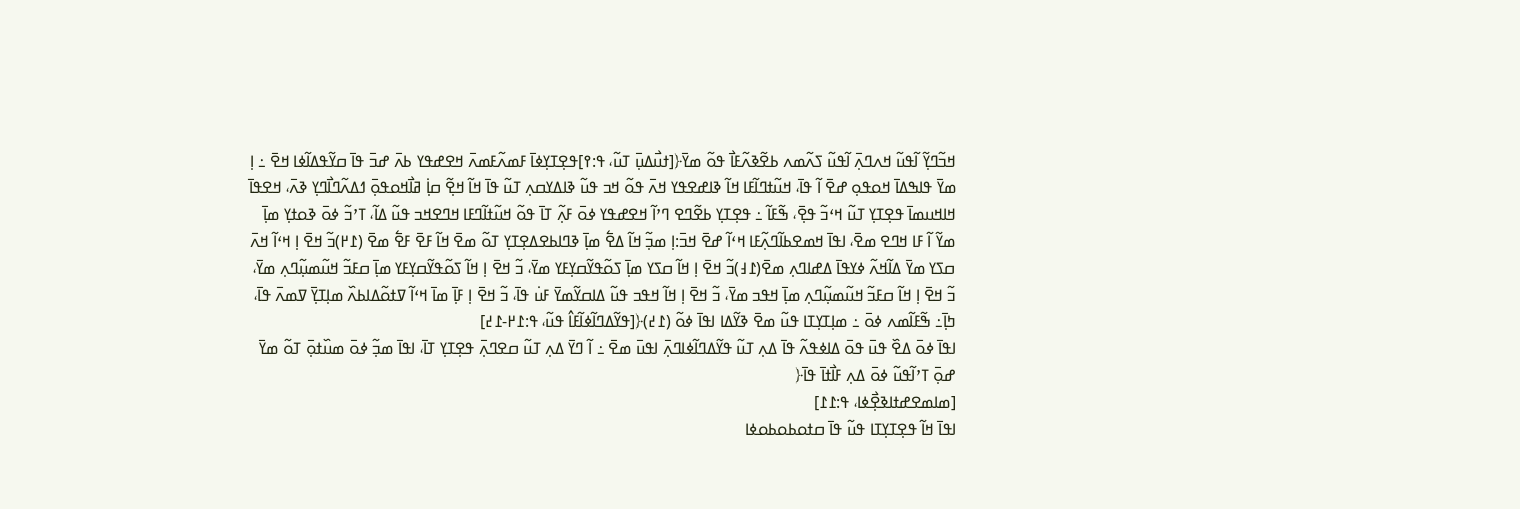ߞߏ߬ߣߌ߲߬ ߊ߬ߟߎ߬ ߞߍߣߍ߲߫ ߊ߬ߟߎ߬ ߖߍ߬ߘߍ ߕߐ߬ߢߍ߬ߓߊ߯ ߟߋ߬ ߘߌ߫﴿[ߙߎ߯ߡߎ߲߫ ߠߎ߬، ߟ:߉]ߟߐ߲ߠߌ߲ߦߊ߫ ߓߘߍ߬ߓߘߍ߫ ߞߐߝߟߌ ߕߍ߫ ߝߏ߫ ߟߊ߫ ߛߌ߬ߟߡߊ߬ߦߊ ߞߐ߫ ߸ ߊ߲ ߘߌ߫ ߟߊߒߡߊ߫ ߞߋߟߋ߲ ߝߐ߫ ߊ߬ ߟߊ߫، ߞߎ߬ߙߣߊ߬ߓߊ ߞߊ߬ ߢߊߝߐߟߌ ߞߍ߫ ߟߋ߬ ߞߏ ߟߎ߬ ߢߊߡߌߛߍ߲ ߠߎ߬ ߟߊ߫ ߞߊ߬ ߞߐ߲߬ ߛߊ߲߭ ߥߊ߯ߞߋߟߋ߲߫ ߗߡߍ߬ߣߊ߯ߣߌ߲ ߢߍ߫، ߞߐߟߊ߫ ߞߊߞߎߘߊ߫ ߟߐ߲ߠߌ߲ ߠߎ߬ ߞߵߏ߬ ߟߐ߲߫، ߒ߬ߓߊ߬ ߸ ߟߐ߲ߠߌ߲ ߕߐ߬ߣߐ ߣߴߊ߬ ߞߐߝߟߌ ߦߋ߫ ߓߍ߲߬ ߠߊ߫ ߟߋ߬ ߞߎ߬ߙߊ߬ߣߓߊ ߞߣߐߞߏ ߟߎ߬ ߡߊ߬، ߠߴߏ߬ ߦߋ߫ ߢߋߙߌ߲ ߘߊ߲߫ ߘߌ߬ ߊ߬ ߓߊ ߞߣߐ ߘߐ߫، ߊߟߊ߫ ߞߘߐߕߊ߬ߣߍ߲߬ߓߊ ߞߵߊ߬ ߝߐ߫ ߞߏ߫:ߊ߲ ߘߏ߲߬ ߞߊ߬ ߡߐ߱ ߘߊ߲߫ ߢߣߊߕߐߡߐ߲ߠߌ߲ ߠߋ߬ ߘߐ߫ ߞߊ߬ ߓߐ߫ ߓߐ߱ ߘߐ߫ (߁߂)ߏ߬ ߞߐ߫ ߊ߲ ߞߵߊ߬ ߞߍ߫ ߛߖߌ ߘߌ߫ ߡߊ߬ߞߍ߬ ߦߌߟߊ߫ ߡߝߊߣߍ߲ ߘߐ߫(߁߃)ߏ߬ ߞߐ߫ ߊ߲ ߞߊ߬ ߛߖߌ ߘߊ߲߫ ߖߋ߬ߟߌ߬ߛߌ߲ߓߌ ߘߌ߫، ߏ߬ ߞߐ߫ ߊ߲ ߞߊ߬ ߖߋ߬ߟߌ߬ߛߌ߲ߓߌ ߘߊ߲߫ ߛߓߏ߬ ߞߎ߬ߘߎ߲߬ߣߍ߲ ߘߌ߫، ߏ߬ ߞߐ߫ ߊ߲ ߞߊ߬ ߛߓߏ߬ ߞߎ߬ߘߎ߲߬ߣߍ߲ ߘߊ߲߫ ߞߟߏ ߘߌ߫، ߏ߬ ߞߐ߫ ߊ߲ ߞߊ߬ ߞߟߏ ߟߎ߬ ߡߊߛߌ߬ߘߌ߫ ߓߎ߭ ߟߊ߫، ߏ߬ ߞߐ߫ ߊ߲ ߓߊ߲߫ ߘߊ߫ ߞߵߊ߬ ߜߙߋ߬ߡߊߕߍ߰ ߘߊ߲ߠߌ߲߫ ߜߘߍ߫ ߟߊ߫، ߤߊ߲߫߸ ߒ߬ߓߊ߬ߘߍ ߦߋ߫ ߸ ߘߊ߲ߠߌ߲ߠߊ ߟߎ߬ ߘߐ߫ ߢߌ߬ߡߊ ߊߟߊ߫ ߦߋ߬ (߁߄)﴿[ߟߌ߬ߡߣߊ߬ߦߊ߬ߓߊ߮ ߟߎ߬، ߟ:߁߂-߁߄]
ߊߟߊ߫ ߦߋ߫ ߡߐ߰ ߟߎ߫ ߟߋ߫ ߡߊߦߟߍ߬ ߟߊ߫ ߡߍ߲ ߠߎ߬ ߟߌ߬ߡߣߊ߬ߦߊߣߍ߲߫ ߊߟߎ߫ ߘߐ߫ ߸ ߊ߬ ߣߌ߫ ߡߍ߲ ߠߎ߬ ߛߐߣߍ߲߫ ߟߐ߲ߠߌ߲ ߠߊ߫، ߊߟߊ߫ ߘߏ߲߬ ߦߋ߫ ߘߎ߰ߙߋ߲߫ ߠߋ߬ ߘߌ߫ ߝߋ߲߫ ߠߴߊ߬ߟߎ߬ ߦߋ߫ ߡߍ߲ ߓߊ߯ߙߊ߫ ߟߊ߫﴿
[ߘߊߘߐߝߙߊߢߐ߲߯ߦߊ، ߟ:߁߁]
ߊߟߊ߫ ߞߊ߬ ߟߐ߲ߠߌ߲ߠߊ ߟߎ߬ ߟߊ߫ ߛߙߋߕߋߕߋߦߊ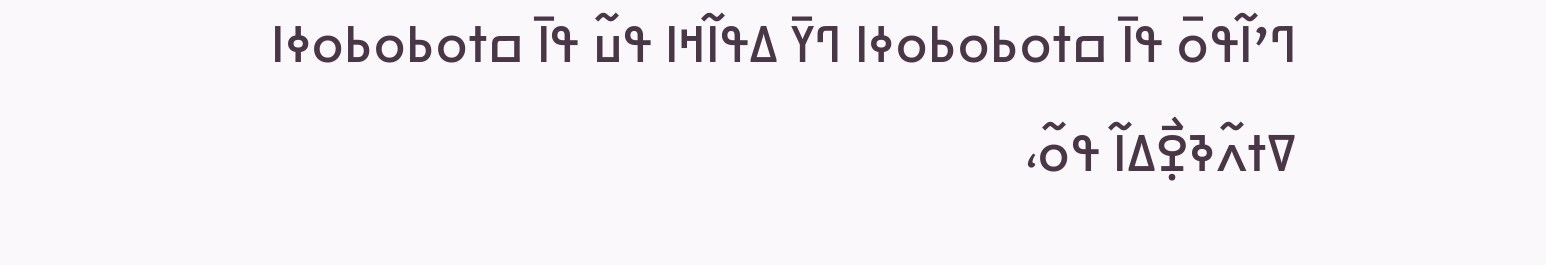ߣߴߊ߬ߟߋ߫ ߟߊ߫ ߛߙߋߕߋߕߋߦߊ ߣߌ߫ ߡߟߊ߬ߞߊ ߟߎ߬ ߟߊ߫ ߛߙߋߕߋߕߋߦߊ ߜߙߍ߬ߢߐ߲߯ߡߊ߬ ߟߋ߬،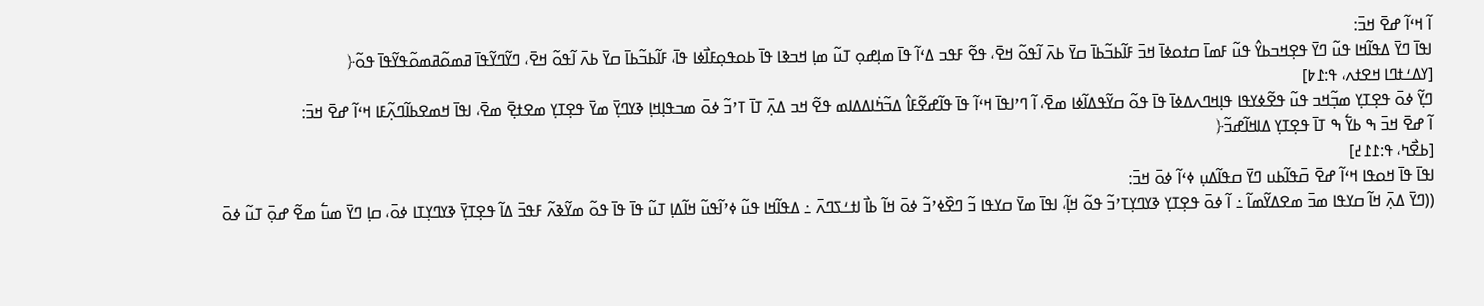ߊ߬ ߞߵߊ߬ ߝߐ߫ ߞߏ߫:
ߊߟߊ߫ ߣߌ߫ ߡߟߊ߬ߞߊ ߟߎ߬ ߣߌ߫ ߟߐ߲ߞߏߕߌ߮ ߟߎ߬ ߓߘߊ߫ ߛߙߋߦߊ߫ ߞߏ߫ ߓߊ߬ߕߏ߬ߕߊ߫ ߛߌ߫ ߕߍ߫ ߊ߬ߟߋ߬ ߞߐ߫، ߟߐ߬ ߓߟߏ ߡߵߊ߬ ߟߊ߫ ߘߊ߲ߝߋ߲ ߠߎ߬ ߘߊ߲ ߞߏߢߊ ߟߊ߫ ߕߋߟߋ߲ߓߊ߯ߦߊ ߟߊ߫، ߓߊ߬ߕߏ߬ߕߊ߫ ߛߌ߫ ߕߍ߫ ߊ߬ߟߋ߬ ߞߐ߫، ߣߌ߬ߣߌ߬ߟߊ߫ ߥߘߋ߬ߥߘߋ߬ߟߌ߬ߟߊ߫ ߟߋ߬﴿
[ߌߡߑߙߣߊ ߞߐߙߍ، ߟ:߁߈]
ߣߌ߲߬ ߦߋ߫ ߟߐ߲ߠߌ߲ ߘߏ߲߬ߞߏ ߟߎ߬ ߟߐ߬ߦߌߟߊ ߟߊ߲ߞߣߍߡߦߊ߫ ߟߊ߫ ߟߋ߬ ߛߌ߬ߟߡߊ߬ߦߊ ߘߐ߫، ߊ߬ ߣߴߊߟߊ߫ ߞߵߊ߬ ߟߊ߫ ߟߊ߬ߝߐ߬ߓߊ߮ ߡߏ߬ߤ߭ߊߡߡߊߘ ߟߐ߬ ߞߏ ߡߍ߲߫ ߠߊ߫ ߠߴߏ߬ ߦߋ߫ ߘߏߟߊ߲ߞߊ߲ ߢߌߣߌ߲߫ ߘߌ߫ ߟߐ߲ߠߌ߲ ߘߐߙߐ߲߫ ߘߐ߫، ߊߟߊ߫ ߞߘߐߕߊ߬ߣߍ߲߬ߓߊ ߞߵߊ߬ ߝߐ߫ ߞߏ߫:
ߊ߬ ߝߐ߫ ߞߏ߫ ߒ ߕߌ߱ ߒ ߠߊ߫ ߟߐ߲ߠߌ߲ ߡߊߞߊ߬ߝߏ߬﴿
[ߕߐ߯ߤ، ߟ:߁߁߄]
ߊߟߊ߫ ߟߊ߫ ߞߋߟߊ ߞߵߊ߬ ߝߐ߫ ߛ߫ߟߊ߬ߕߎ ߣߌ߫ ߛߟߊ߬ߡߎ߲ ߦߵߊ߬ ߦߋ߫ ߞߏ߫:
((ߣߌ߫ ߡߍ߲߫ ߞߊ߬ ߛߌߟߊ ߘߏ߫ ߘߐߡߌ߬ߘߊ߬ ߸ ߊ߬ ߦߋ߫ ߟߐ߲ߠߌ߲ ߢߌߣߌ߲ߠߴߏ߬ ߟߋ߬ ߞߊ߲߬، ߊߟߊ߫ ߘߌ߫ ߛߌߟߊ ߏ߬ ߣߐ߰ߦߴߏ߬ ߦߋ߫ ߞߊ߬ ߕߊ߯ ߊߙߑߖߣߍ߫ ߸ ߡߟߊ߬ߞߊ ߟߎ߬ ߦߴߊ߬ߟߎ߬ ߞߊ߬ߡߊ߲ ߠߎ߬ ߟߊ߫ ߟߊ߫ ߟߋ߬ ߘߌ߬ߢߍ߬ ߓߟߏ߫ ߡߊ߬ ߟߐ߲ߠߌ߲߫ ߢߌߣߌ߲ߠߊ ߦߋ߫، ߛߊ߲ ߣߌ߫ ߘߎ߱ ߘߐ߬ ߝߋ߲߫ ߠߎ߬ ߦߋ߫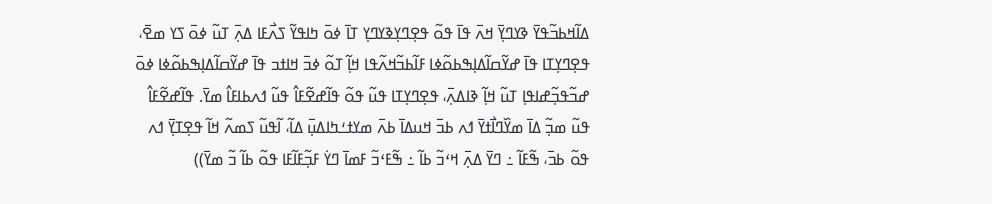ߡߊ߬ߞߕߏ߬ߟߌ߫ ߢߌߣߌ߲߫ ߞߍ߫ ߟߊ߫ ߟߋ߬ ߟߐ߲ߣߌ߲ߢߌߣߌ߲ ߠߊ߫ ߦߋ߫ ߤߊߟߌ߬ ߖߍ߯ߓߊ ߡߍ߲߫ ߠߎ߬ ߦߋ߫ ߖߌ ߘߐ߫، ߟߐ߲ߣߌ߲ߠߊ ߟߊ߫ ߝߌ߬ߛߊ߬ߡߊ߲ߒߕߋ߬ߦߊ ߓߊ߬ߕߏ߬ߞߍ߬ߟߊ ߞߊ߲߬ ߠߋ߬ ߦߏ߫ ߞߊߙߏ ߟߊ߫ ߝߌ߬ߛߊ߬ߡߊ߲ߒߕߋ߬ߦߊ ߦߋ߫ ߝߏ߬ߟߏ߲߬ߝߊߟߊ߲ ߠߎ߬ ߞߊ߲߬ ߢߊߡߍ߲߫، ߟߐ߲ߣߌ߲ߠߊ ߟߎ߬ ߟߋ߬ ߟߊ߬ߝߐ߬ߓߊ߮ ߟߎ߬ ߗߍߕߊߓߊ߮ ߘߌ߫. ߟߊ߬ߝߐ߬ߓߊ߮ ߟߎ߬ ߘߏ߲߬ ߡߊ߫ ߘߌ߰ߣߊ߯ߙߌ߫ ߗߍ ߕߏ߫ ߞߎߡߊ߫ ߕߍ߫ ߘߌߙߑߤߊߡߎ߲߫ ߡߊ߬، ߊ߬ߟߎ߬ ߖߘߍ߬ ߞߊ߬ ߟߐ߲ߠߌ߲߫ ߗߍ ߟߋ߬ ߕߏ߫، ߒ߬ߓߊ߬ ߸ ߣߌ߫ ߡߍ߲߫ ߞߵߏ߬ ߕߊ߬ ߸ ߒ߬ߓߵߏ߬ ߓߘߊ߫ ߣߌ߭ ߓߏ߲߬ߓߊ߬ߓߊ ߟߋ߬ ߕߊ߬ ߏ߬ ߘߌ߫))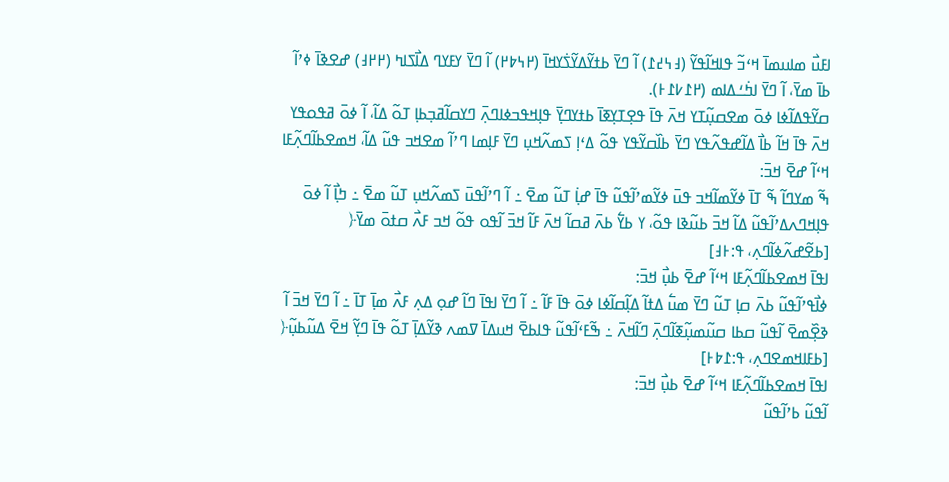ߊߓߎ߯ ߘߊߎߘߊ߫ ߞߵߏ߬ ߟߊߞߊ߬ߟߌ߬ (߃߆߄߁) ߊ߬ ߣߌ߫ ߕߙߌ߬ߡߌ߬ߖ߭ߌߞߊ߫ (߂߆߈߂) ߊ߬ ߣߌ߫ ߌߓߌߣ ߡߊ߯ߖߊߤ (߂߂߃) ߝߐߢߊ߫ ߦߴߊ߬ ߕߊ߫ ߘߌ߫، ߊ߬ ߣߌ߫ ߊߤ߭ߑߡߊߘ (߂߁߇߁߅).
ߛߌ߬ߟߡߊ߬ߦߊ ߦߋ߫ ߘߐߛߎ߲߬ߠߌ ߞߍ߫ ߟߊ߫ ߟߐ߲ߠߌ߲ߧߊ߫ ߕߙߌߣߌ߲߫ ߟߊ߲ߞߟߏߦߊߣߍ߲߫ ߣߌߛߊ߬ߥߏ߲ߕߊ߲ ߠߋ߬ ߡߊ߬، ߊ߬ ߦߋ߫ ߥߟߋߟߌ ߞߍ߫ ߟߊ߫ ߞߊ߬ ߕߊ߯ ߡߊ߬ߝߟߍ߬ߟߌ ߣߌ߫ ߕߊ߰ߛߌ߬ߟߌ ߟߋ߬ ߡߵߊ߲ ߖߘߍ߬ߞߎ߲ ߣߌ߫ ߓߊ߲ߘߊ ߣߴߊ߬ ߘߐߞߏ ߟߎ߬ ߡߊ߬، ߞߘߐߕߊ߬ߣߍ߲߬ߓߊ ߞߵߊ߬ ߝߐ߫ ߞߏ߫:
ߒ߬ ߘߌߣߊ߬ ߒ߬ ߠߊ߫ ߦߌ߬ߘߊ߬ߞߏ ߟߎ߫ ߦߌ߬ߘߴߊ߬ߟߎ߬ ߟߊ߫ ߝߊ߲߭ ߠߎ߬ ߘߐ߫ ߸ ߊ߬ ߣߴߊ߬ߟߎ߫ ߖߘߍ߬ߞߎ߲ ߠߎ߬ ߘߐ߫ ߸ ߤߊ߲߯ ߊ߬ ߦߋ߫ ߟߊ߲ߞߣߍߡߴߊ߬ߟߎ߬ ߡߊ߬ ߞߏ߫ ߕߎ߬ߢߊ ߟߋ߬، ߌ ߕߌ߱ ߕߍ߫ ߥߛߊ߬ ߞߍ߫ ߓߊ߬ ߞߏ߫ ߊ߬ߟߋ ߟߋ߬ ߞߏ ߓߍ߯ ߛߙߋ߫ ߘߌ߫﴿
[ߕߐ߬ߝߍ߬ߦߊ߬ߣߍ߲، ߟ:߅߃]
ߊߟߊ߫ ߞߘߐߕߊ߬ߣߍ߲߬ߓߊ ߞߵߊ߬ ߝߐ߫ ߕߎ߲߯ ߞߏ߫:
ߦߊ߯ߟߴߊ߬ߟߎ߬ ߕߍ߫ ߛߊ߲ ߠߎ߬ ߣߌ߫ ߘߎ߱ ߡߙߊ߬ ߡߊ߲߬ߛߊ߬ߦߊ ߦߋ߫ ߟߊ߫ ߓߊ߬ ߸ ߊ߬ ߣߌ߫ ߊߟߊ߫ ߣߊ߬ ߝߋ߲ ߡߍ߲ ߓߍ߯ ߘߊ߲߫ ߠߊ߫ ߸ ߊ߬ ߣߌ߫ ߞߏ߫ ߊ߬ ߢߐ߲߰ߘߐ߫ ߊ߬ߟߎ߬ ߛߕߊ ߛߎ߬ߘߎ߲߬ߧߊ߬ߣߍ߲߫ ߣߊ߬ߞߍ߫ ߸ ߒ߬ߓߵߊ߬ߟߎ߬ ߟߊߕߐ߫ ߞߎߡߊ߫ ߜߘߍ ߢߌ߬ߡߊ߲߫ ߠߋ߬ ߟߊ߫ ߣߌ߲߬ ߞߐ߫ ߡߎ߬ߕߎ߲߬﴿
[ߕߓߊߞߘߐߣߍ߲، ߟ:߁߈߅]
ߊߟߊ߫ ߞߘߐߕߊ߬ߣߍ߲߬ߓߊ ߞߵߊ߬ ߝߐ߫ ߕߎ߲߯ ߞߏ߫:
ߊ߬ߟߎ߬ ߕߴߊ߬ߟߎ߬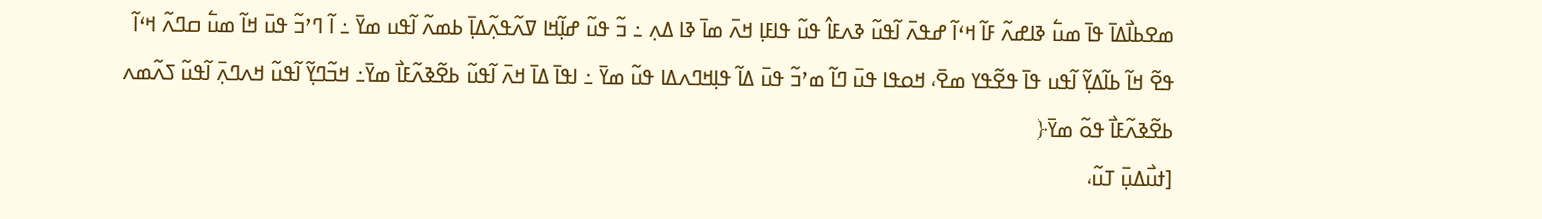ߘߐߕߊ߯ߡߊ߫ ߟߊ߫ ߘߎ߱ ߢߊߝߍ߬ ߓߊ߬ ߞߵߊ߬ ߝߟߍ߫ ߊ߬ߟߎ߬ ߢߍߓߊ߮ ߟߎ߬ ߟߊߓߊ߲ ߞߍ߫ ߘߊ߫ ߢߊ ߡߍ߲ ߸ ߏ߬ ߟߎ߬ ߝߊ߲߬ߞߊ ߜߍ߬ߟߍ߲߬ߡߊ߲߫ ߕߘߍ߬ ߊ߬ߟߎ ߘߌ߫ ߸ ߊ߬ ߣߴߏ߬ ߟߎ߫ ߞߊ߬ ߘߎ߱ ߛߣߍ߬ ߞߵߊ߬ ߟߐ߬ ߞߊ߬ ߕߊ߬ߡߌ߲߬ ߊ߬ߟߎ ߟߊ߫ ߟߐ߬ߟߌ ߘߐ߫، ߞߋߟߊ ߟߎ߫ ߣߊ߬ ߘߴߏ߬ ߟߎ߫ ߡߊ߬ ߟߊ߲ߞߣߍߡߊ ߟߎ߬ ߘߌ߫ ߸ ߊߟߊ߫ ߡߊ߫ ߞߍ߫ ߊ߬ߟߎ߬ ߕߐ߬ߢߍ߬ߓߊ߯ ߘߌ߫߸ ߞߏ߬ߣߌ߲߬ ߊ߬ߟߎ߬ ߞߍߣߍ߲߫ ߊ߬ߟߎ߬ ߖߍ߬ߘߍ ߕߐ߬ߢߍ߬ߓߊ߯ ߟߋ߬ ߘߌ߫﴿
[ߙߎ߯ߡߎ߲߫ ߠߎ߬،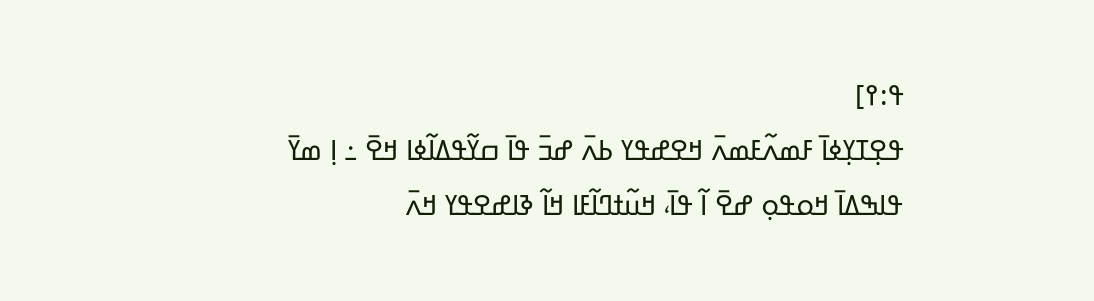ߟ:߉]
ߟߐ߲ߠߌ߲ߦߊ߫ ߓߘߍ߬ߓߘߍ߫ ߞߐߝߟߌ ߕߍ߫ ߝߏ߫ ߟߊ߫ ߛߌ߬ߟߡߊ߬ߦߊ ߞߐ߫ ߸ ߊ߲ ߘߌ߫ ߟߊߒߡߊ߫ ߞߋߟߋ߲ ߝߐ߫ ߊ߬ ߟߊ߫، ߞߎ߬ߙߣߊ߬ߓߊ ߞߊ߬ ߢߊߝߐߟߌ ߞߍ߫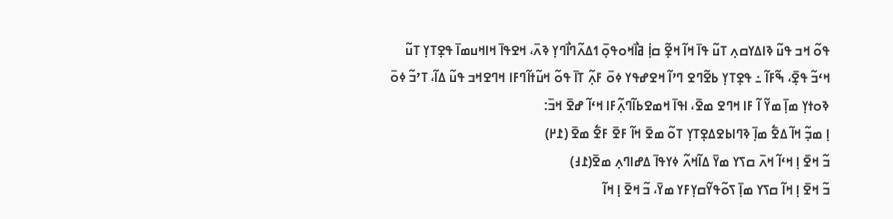ߟߋ߬ ߞߏ ߟߎ߬ ߢߊߡߌߛߍ߲ ߠߎ߬ ߟߊ߫ ߞߊ߬ ߞߐ߲߬ ߛߊ߲߭ ߥߊ߯ߞߋߟߋ߲߫ ߗߡߍ߬ߣߊ߯ߣߌ߲ ߢߍ߫، ߞߐߟߊ߫ ߞߊߞߎߘߊ߫ ߟߐ߲ߠߌ߲ ߠߎ߬ ߞߵߏ߬ ߟߐ߲߫، ߒ߬ߓߊ߬ ߸ ߟߐ߲ߠߌ߲ ߕߐ߬ߣߐ ߣߴߊ߬ ߞߐߝߟߌ ߦߋ߫ ߓߍ߲߬ ߠߊ߫ ߟߋ߬ ߞߎ߬ߙߊ߬ߣߓߊ ߞߣߐߞߏ ߟߎ߬ ߡߊ߬، ߠߴߏ߬ ߦߋ߫ ߢߋߙߌ߲ ߘߊ߲߫ ߘߌ߬ ߊ߬ ߓߊ ߞߣߐ ߘߐ߫، ߊߟߊ߫ ߞߘߐߕߊ߬ߣߍ߲߬ߓߊ ߞߵߊ߬ ߝߐ߫ ߞߏ߫:
ߊ߲ ߘߏ߲߬ ߞߊ߬ ߡߐ߱ ߘߊ߲߫ ߢߣߊߕߐߡߐ߲ߠߌ߲ ߠߋ߬ ߘߐ߫ ߞߊ߬ ߓߐ߫ ߓߐ߱ ߘߐ߫ (߁߂)
ߏ߬ ߞߐ߫ ߊ߲ ߞߵߊ߬ ߞߍ߫ ߛߖߌ ߘߌ߫ ߡߊ߬ߞߍ߬ ߦߌߟߊ߫ ߡߝߊߣߍ߲ ߘߐ߫(߁߃)
ߏ߬ ߞߐ߫ ߊ߲ ߞߊ߬ ߛߖߌ ߘߊ߲߫ ߖߋ߬ߟߌ߬ߛߌ߲ߓߌ ߘߌ߫، ߏ߬ ߞߐ߫ ߊ߲ ߞߊ߬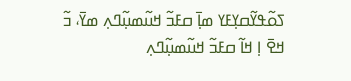ߖߋ߬ߟߌ߬ߛߌ߲ߓߌ ߘߊ߲߫ ߛߓߏ߬ ߞߎ߬ߘߎ߲߬ߣߍ߲ ߘߌ߫، ߏ߬ ߞߐ߫ ߊ߲ ߞߊ߬ ߛߓߏ߬ ߞߎ߬ߘߎ߲߬ߣߍ߲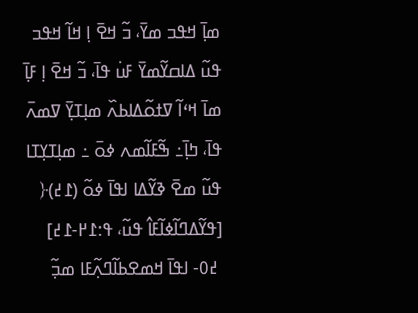ߘߊ߲߫ ߞߟߏ ߘߌ߫، ߏ߬ ߞߐ߫ ߊ߲ ߞߊ߬ ߞߟߏ ߟߎ߬ ߡߊߛߌ߬ߘߌ߫ ߓߎ߭ ߟߊ߫، ߏ߬ ߞߐ߫ ߊ߲ ߓߊ߲߫ ߘߊ߫ ߞߵߊ߬ ߜߙߋ߬ߡߊߕߍ߰ ߘߊ߲ߠߌ߲߫ ߜߘߍ߫ ߟߊ߫، ߤߊ߲߫߸ ߒ߬ߓߊ߬ߘߍ ߦߋ߫ ߸ ߘߊ߲ߠߌ߲ߠߊ ߟߎ߬ ߘߐ߫ ߢߌ߬ߡߊ ߊߟߊ߫ ߦߋ߬ (߁߄)﴿
[ߟߌ߬ߡߣߊ߬ߦߊ߬ߓߊ߮ ߟߎ߬، ߟ:߁߂-߁߄]
 ߄߀- ߊߟߊ߫ ߞߘߐߕߊ߬ߣߍ߲߬ߓߊ ߘߏ߲߬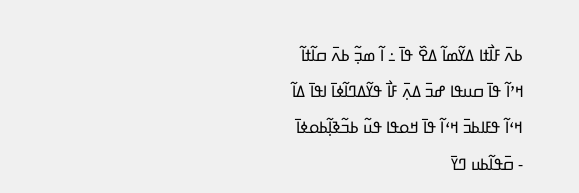ߕߍ߫ ߓߊ߯ߙߊ ߡߌ߬ߘߊ߬ ߡߐ߰ ߟߊ߫ ߸ ߊ߬ ߘߏ߲߬ ߕߍ߫ ߛߊ߬ߙߊ߬ ߞߴߊ߬ ߟߊ߫ ߛߎߟߊ ߝߏ߫ ߡߍ߲߫ ߓߊ߯ ߟߌ߬ߡߣߊ߬ߦߊ߫ ߊߟߊ߫ ߡߊ߬ ߞߵߊ߬ ߟߓߊߕߏ߫ ߞߵߊ߬ ߟߊ߫ ߞߋߟߊ ߟߎ߬ ߕߏ߬ߢߊ߲߬ߕߋߦߊ߫ - ߛ߫ߟߊ߬ߕߎ ߣߌ߫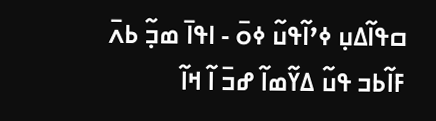ߛߟߊ߬ߡߎ߲ ߦߴߊ߬ߟߎ߬ ߦߋ߫ - ߊߟߊ߫ ߘߏ߲߬ ߕߍ߫ ߓߊ߬ߕߏ ߟߎ߬ ߡߌ߬ߘߊ߬ ߝߏ߫ ߊ߬ ߞߊ߬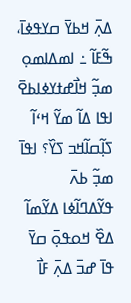ߡߍ߲߫ ߞߕߌ߫ ߛߌߟߦߊ߫، ߒ߬ߓߊ߬ ߸ ߊߘߡߊߘߋ߲ ߘߏ߲߬ ߞߊ߯ߝߙߌߦߊߕߐ߫ ߊߟߊ ߡߊ߬ ߘߌ߬ ߞߵߊ߬ ߖߊ߲߬ߛߊ߬ߞߏ ߖߌ߰؟ ߊߟߊ߫ ߘߏ߲߬ ߕߍ߫ ߟߌ߬ߡߣߊ߬ߦߊ ߡߌ߬ߘߊ߬ ߡߐ߰ ߞߋߟߋ߲߫ ߛߌ߫ ߟߊ߫ ߝߏ߫ ߡߍ߲߫ ߓߊ߯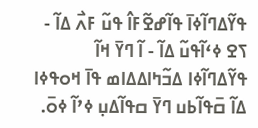ߟߌ߬ߡߣߊ߬ߦߊ߫ ߟߊ߬ߝߐ߬ߓߊ߮ ߟߎ߬ ߓߍ߯ ߡߊ߬ - ߖߐ ߦߵߊ߬ߟߎ߬ ߡߊ߬ - ߊ߬ ߣߌ߫ ߞߊ߬ ߟߌ߬ߡߣߊ߬ߦߊ ߡߏ߬ߤߊߡߡߊߘ ߟߊ߫ ߞߋߟߦߊ ߡߊ߬ ߛ߫ߟߊ߬ߕߎ ߣߌ߫ ߛߟߊ߬ߡߎ߲ ߦߴߊ߬ ߦߋ߫.